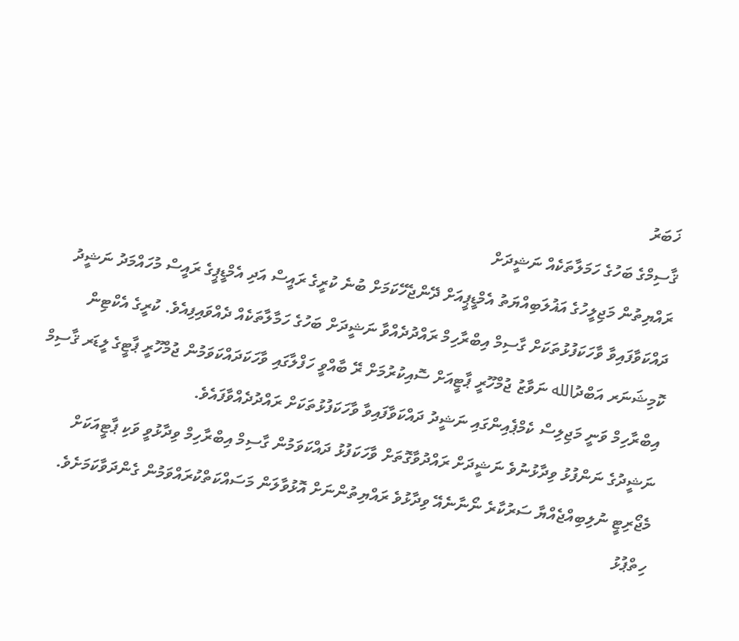ޚަބަރު
ޤާސިމްގެ ބަހުގެ ހަމަލާތަކެއް ނަޝީދަށް
ރައްޔިތުން މަޖިލީހުގެ އަޣުލަބިއްޔަތު އެމްޑީޕީއަށް ދޭންޖެހޭކަމަށް ބުނެ ކުރީގެ ރައީސް އަދި އެމްޑީޕީގެ ރައީސް މުހައްމަދު ނަޝީދު ދައްކަވާފައިވާ ވާހަކަފުޅުތަކަށް ގާސިމް އިބްރާހިމް ރައްދުދެއްވާ ނަޝީދަށް ބަހުގެ ހަމާލާތަކެއް ދެއްވައިފިއެވެ. ކުރީގެ އެކްޓިން ކޮމިޝަނަރ އަބްދުالله ނަވާޒު ޖުމްހޫރީ ޕާޓީއަށް ސޮއިކުރުމަށް ރޭ ބާއްވީ ހަފްލާގައި ވާހަކަދައްކަވަމުން ޖުމްހޫރީ ޕާޓީގެ ލީޑަރ ޤާސިމް އިބްރާހިމް ވަނީ މަޖިލިސް ކެމްޕެއިންގައި ނަޝީދު ދައްކަވާފައިވާ ވާހަކަފުޅުތަކަށް ރައްދުދެއްވާފައެވެ.
ނަޝީދުގެ ނަންފުޅު ވިދާޅުނުވެ ނަޝީދަށް ރައްދުވާގޮތަށް ވާހަކަފުޅު ދައްކަވަމުން ގާސިމް އިބްރާހިމް ވިދާޅުވީ ވަކި ޕާޓީއަކަށް މެޖޯރިޓީ ނުލިބިއްޖެއްޔާ ސަރުކާރެ ނޯނާނެއޭ ވިދާޅުވެ ރައްޔިތުންނަށް އޮޅުވާލަން މަސައްކަތްކުރައްވަމުން ގެންދަވާކަމަށެވެ. ހިތްޕުޅު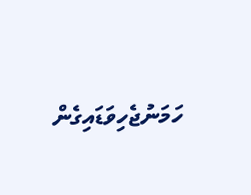ހަމަނުޖެހިވަޑައިގެން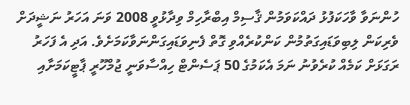ހުންނަވާ ވާހަކަފުޅު ދައްކަވަމުން ޤާސިމް އިބްރާހިމް ވިދާޅުވީ 2008 ވަނަ އަހަރު ނަޝީދަށް ވެރިކަން ލިބިވަޑައިގަތުމުން ކަންކުރެއްވި ގޮތް ފެނިވަޑައިގަންނަވާކަމަށެވެ. އަދި އެ ފަހަރު ރަގަޅަށް ކަމެއް ކުރެވުނު ނަމަ އެކަމުގެ 50 ޕަސެންޓް ހިއްސާވަނީ ޖުމްހޫރީ ޕާޓީކަމަށާއި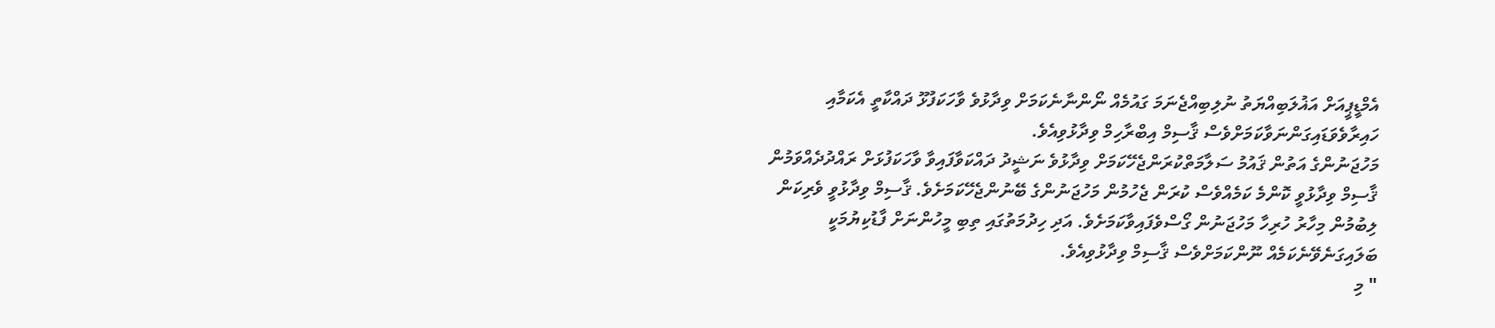އެމްޑީޕީއަށް އަޣުލަބިއްޔަތު ނުލިބިއްޖެނަމަ ގައުމެއް ނޯންނާނެކަމަށް ވިދާޅުވެ ވާހަކަފުޅޫ ދައްކާތީ އެކަމާއި ހައިރާވެވަޑައިގަންނަވާކަމަށްވެސް ޤާސިމް އިބްރާހިމް ވިދާޅުވިއެވެ.
މަހުޖަނުންގެ އަތުން ޤައުމު ސަލާމަތްކުރަންޖެހޭކަމަށް ވިދާޅުވެ ނަޝީދު ދައްކަވާފައިވާ ވާހަކަފުޅަށް ރައްދުދެއްވަމުން ޤާސިމް ވިދާޅުވީ ކޮންމެ ކަމެއްވެސް ކުރަން ޖެހުމުން މަހުޖަނުންގެ ބޭނުންޖެހޭކަމަށެވެ. ޤާސިމް ވިދާޅުވީ ވެރިކަން ލިބުމުން މިހާރު ހުރިހާ މަހުޖަނުން ގޯސްވެފައިވާކަމަށެވެ. އަދި ހިދުމަތުގައި ތިބި މީހުންނަށް ފާޑުކިޔުމަކީ ބަލައިގަނެވޭނެކަމެއް ނޫންކަމަށްވެސް ޤާސިމް ވިދާޅުވިއެވެ.
" މި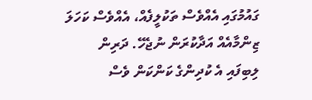ގައުމުގައި އެއްވެސް ތަކުލީފެއް، އެއްވެސް ކަހަލަ ޒިންމާއެއް އަދާކުރަން ނުޖެހޭ. ދަރިން ލިބިފައި އެ ކުދިންގެ ކަންކަން ވެސް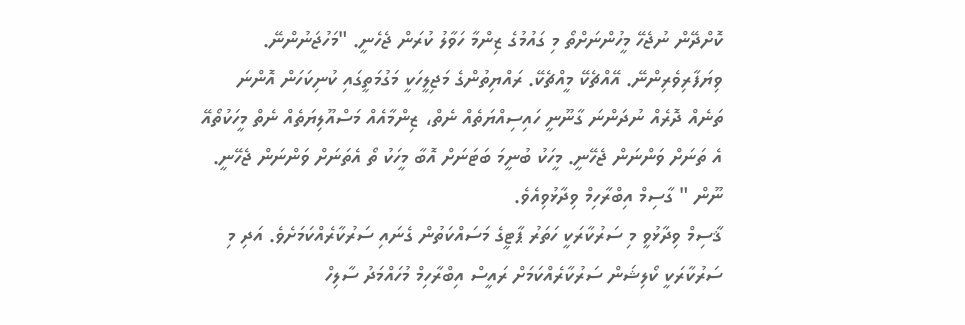ކޮށްދޭން ނުޖެހޭ މީހުންނަށްތޯ މި ގައުމުގެ ޒިންމާ ހަވާލު ކުރަން ޖެހެނީ. "މަހުޖަނުންނޭ. ވިޔަފާރިވެރިންނޭ. އޭއްޗެކޭ މީއްޗެކޭ. ރައްޔިތުންގެ މަޖިލީހަކީ މަގުމަތީގައި ކުނިކަހަން އޮންނަ ތަނެއް ދޮރެއް ނުދަންނަ ގާނޫނީ ހައިސިއްޔަތެއް ނެތް، ޒިންމާއެއް މަސްއޫލިޔަތެއް ނެތް މީހަކުތޯއޭ އެ ތަނަށް ވަންނަން ޖެހޭނީ. މީހަކު ބުނީމަ ބަޓަނަށް އޮބާ މީހަކު ތޯ އެތަނަށް ވަންނަން ޖެހޭނީ. ނޫން " ގާސިމް އިބްރާހިމް ވިދާޅުވިއެވެ.
ޤާސިމް ވިދާޅުވީ މި ސަރުކާރަކީ ހަތަރު ޕާޓީގެ މަސައްކަތުން ގެނައި ސަރުކާރެއްކަމަށެވެ. އަދި މި ސަރުކާރަކީ ކޯލިޝަން ސަރުކާރެއްކަމަށް ރައީސް އިބްރާހިމް މުހައްމަދު ސާލިހް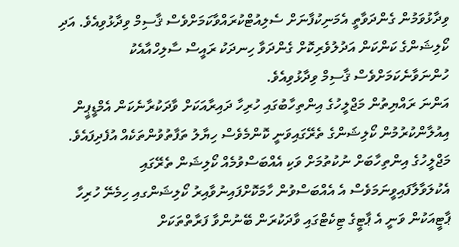ވިދާޅުވަމުން ގެންދަވާތީ އެމަނިކުފާނަށް ސެލިއުޓްކުރައްވާކަމަށްވެސް ޤާސިމް ވިދާޅުވިއެވެ. އަދި ކޯލިޝަންގެ ކަންކަން އަދުލުވެރިކޮށް ގެންދަވާ ހިނދަކު ރައީސް ސާލިހްއާއެކު ހުންނަވާނެކަމަށްވެސް ޤާސިމް ވިދާޅުވިއެވެ.
އަންނަ ރައްޔިތުން މަޖްލީހުގެ އިންތިހާބުގައި ހުރިހާ ދައިރާއަކަށް ވާދަކުރާނެކަން އެމްޑީޕީން އިއުލާންކުރުމުން ކޯލިޝަންގެ ތެރޭގައިވަނީ ކޮންމެވެސް ހިޔާލު ތަފާތުވުންތަކެއް އުފެދިފައެވެ. މަޖްލީހުގެ އިންތިހާބަށް ނުކުތުމަށް ވަކި އެއްބަސްވުމެއް ކޯލިޝަން ތެރޭގައި އެކުލަވާލާފައިވީނަމަވެސް އެ އެއްބަސްވުން ހާމަކޮށްފައިނުވާއިރު ކޯލިޝަންގއި ހިމެނޭ ހުރިހާ ޕާޓީއަކުން ވަނީ އެ ޕާޓީގެ ޓިކެޓްގައި ވާދަކުރަން ބޭނުންވާ ފަރާތްތަކަށް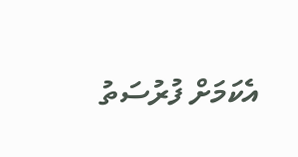އެކަމަށް ފުރުސަތު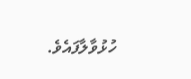ހުޅުވާލާފައެވެ.